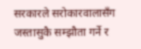सरकारले सरोकारवालासँग जस्तासुकै सम्झौता गर्ने र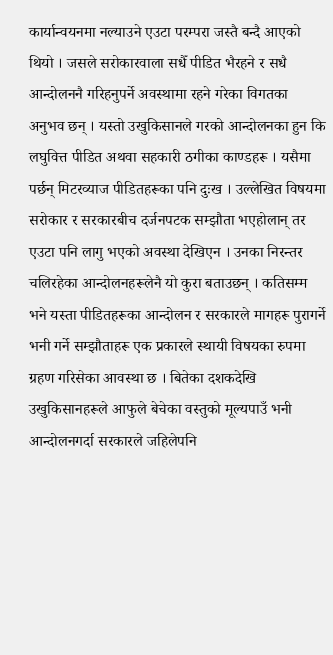कार्यान्वयनमा नल्याउने एउटा परम्परा जस्तै बन्दै आएको थियो । जसले सरोकारवाला सधैँ पीडित भैरहने र सधै आन्दोलननै गरिहनुपर्ने अवस्थामा रहने गरेका विगतका अनुभव छन् । यस्तो उखुकिसानले गरको आन्दोलनका हुन कि लघुवित्त पीडित अथवा सहकारी ठगीका काण्डहरू । यसैमा पर्छन् मिटरव्याज पीडितहरूका पनि दुःख । उल्लेखित विषयमा सरोकार र सरकारबीच दर्जनपटक सम्झौता भएहोलान् तर एउटा पनि लागु भएको अवस्था देखिएन । उनका निरन्तर चलिरहेका आन्दोलनहरूलेनै यो कुरा बताउछन् । कतिसम्म भने यस्ता पीडितहरूका आन्दोलन र सरकारले मागहरू पुरागर्ने भनी गर्ने सम्झौताहरू एक प्रकारले स्थायी विषयका रुपमा ग्रहण गरिसेका आवस्था छ । बितेका दशकदेखि उखुकिसानहरूले आफुले बेचेका वस्तुको मूल्यपाउँ भनी आन्दोलनगर्दा सरकारले जहिलेपनि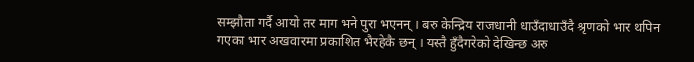सम्झौता गर्दै आयो तर माग भने पुरा भएनन् । बरु केन्द्रिय राजधानी धाउँदाधाउँदै श्रृणको भार थपिन गएका भार अखवारमा प्रकाशित भैरहेकै छन् । यस्तै हुँदैगरेको देखिन्छ अरु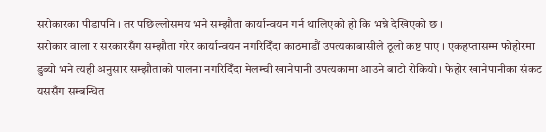सरोकारका पीडापनि । तर पछिल्लोसमय भने सम्झौता कार्यान्वयन गर्न थालिएको हो कि भन्ने देखिएको छ ।
सरोकार वाला र सरकारसँग सम्झौता गरेर कार्यान्वयन नगरिदिँदा काठमाडौं उपत्यकाबासीले ठूलो कष्ट पाए । एकहप्तासम्म फोहोरमा डुब्यो भने त्यही अनुसार सम्झौताको पालना नगरिदिँदा मेलम्ची खानेपानी उपत्यकामा आउने बाटो रोकियो । फेहोर खानेपानीका संकट यससँग सम्बन्धित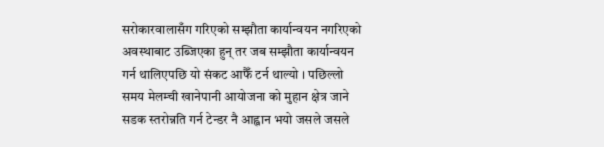सरोकारवालासँग गरिएको सम्झौता कार्यान्वयन नगरिएको अवस्थाबाट उब्जिएका हुन् तर जब सम्झौता कार्यान्वयन गर्न थालिएपछि यो संकट आफैँ टर्न थाल्यो । पछिल्लो समय मेलम्ची खानेपानी आयोजना को मुहान क्षेत्र जाने सडक स्तरोन्नति गर्न टेन्डर नै आह्वान भयो जसले जसले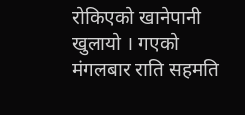रोकिएको खानेपानी खुलायो । गएको मंगलबार राति सहमति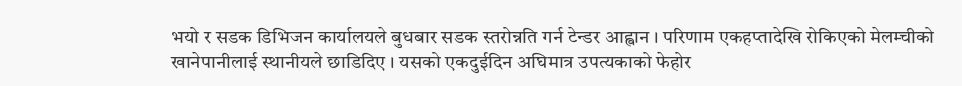भयो र सडक डिभिजन कार्यालयले बुधबार सडक स्तरोन्नति गर्न टेन्डर आह्वान । परिणाम एकहप्तादेखि रोकिएको मेलम्चीको खानेपानीलाई स्थानीयले छाडिदिए । यसको एकदुईदिन अघिमात्र उपत्यकाको फेहोर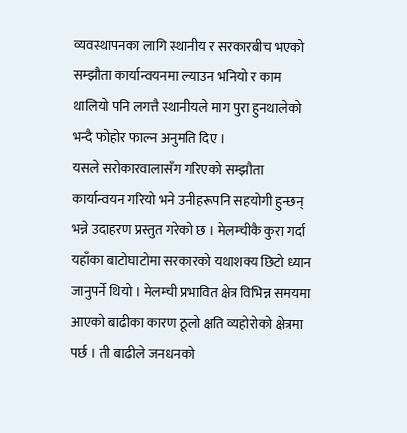व्यवस्थापनका लागि स्थानीय र सरकारबीच भएको सम्झौता कार्यान्वयनमा ल्याउन भनियो र काम थालियो पनि लगत्तै स्थानीयले माग पुरा हुनथालेको भन्दै फोहोर फाल्न अनुमति दिए ।
यसले सरोकारवालासँग गरिएको सम्झौता कार्यान्वयन गरियो भने उनीहरूपनि सहयोगी हुन्छन् भन्ने उदाहरण प्रस्तुत गरेको छ । मेलम्चीकै कुरा गर्दा यहाँका बाटोघाटोमा सरकारको यथाशक्य छिटो ध्यान जानुपर्ने थियो । मेलम्ची प्रभावित क्षेत्र विभिन्न समयमा आएको बाढीका कारण ठूलो क्षति व्यहोरोको क्षेत्रमा पर्छ । ती बाढीले जनधनको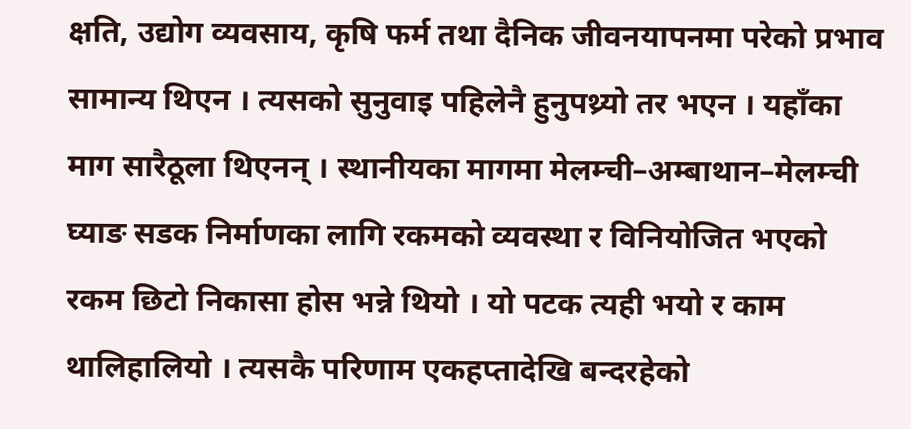क्षति, उद्योग व्यवसाय, कृषि फर्म तथा दैनिक जीवनयापनमा परेको प्रभाव सामान्य थिएन । त्यसको सुनुवाइ पहिलेनै हुनुपथ्र्यो तर भएन । यहाँका माग सारैठूला थिएनन् । स्थानीयका मागमा मेलम्ची–अम्बाथान–मेलम्ची घ्याङ सडक निर्माणका लागि रकमको व्यवस्था र विनियोजित भएको रकम छिटो निकासा होस भन्ने थियो । यो पटक त्यही भयो र काम थालिहालियो । त्यसकै परिणाम एकहप्तादेखि बन्दरहेको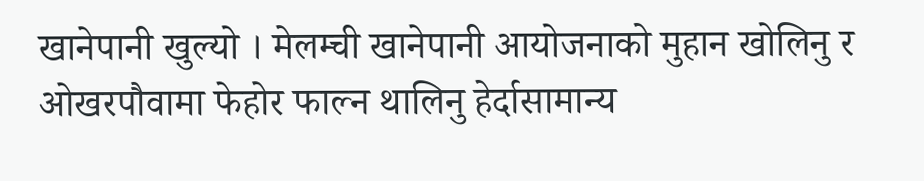खानेपानी खुल्यो । मेलम्ची खानेपानी आयोजनाको मुहान खोलिनु र ओखरपौवामा फेहोर फाल्न थालिनु हेर्दासामान्य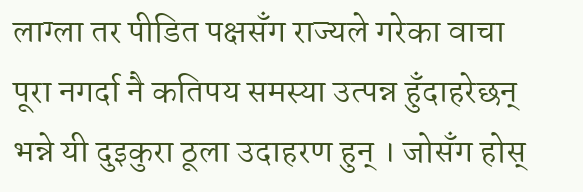लाग्ला तर पीडित पक्षसँग राज्यले गरेका वाचा पूरा नगर्दा नै कतिपय समस्या उत्पन्न हुँदाहरेछन् भन्ने यी दुइकुरा ठूला उदाहरण हुन् । जोसँग होस्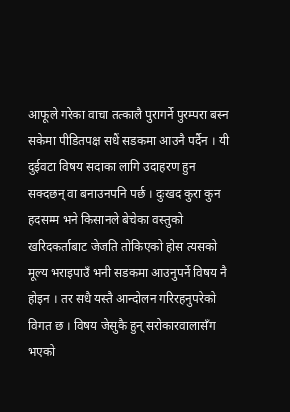आफूले गरेका वाचा तत्कालै पुरागर्ने पुरम्परा बस्न सकेमा पीडितपक्ष सधैं सडकमा आउनै पर्दैन । यी दुईवटा विषय सदाका लागि उदाहरण हुन सक्दछन् वा बनाउनपनि पर्छ । दुःखद कुरा कुन हदसम्म भने किसानले बेचेका वस्तुको खरिदकर्ताबाट जेजति तोकिएको होस त्यसको मूल्य भराइपाउँ भनी सडकमा आउनुपर्ने विषय नै होइन । तर सधै यस्तै आन्दोलन गरिरहनुपरेको विगत छ । विषय जेसुकै हुन् सरोकारवालासँग भएको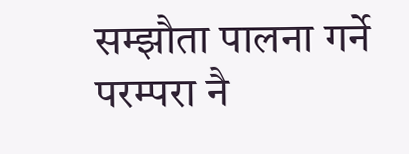सम्झौता पालना गर्ने परम्परा नै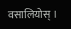वसालियोस् ।